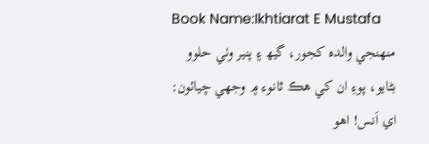Book Name:Ikhtiarat E Mustafa
منهنجي والده کجور، گيھ ۽ پنير وٺي حلوو بڻايو، پوءِ ان کي هڪ ٿانوء ۾ وجھي چيائون: اي اَنس! اهو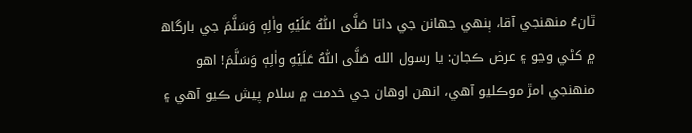ٿانءُ منهنجي آقا، ٻنهي جھانن جي داتا صَلَّى اللّٰهُ عَلَيۡهِ واٰلِهٖ وَسَلَّمَ جي بارگاھ ۾ کڻي وڃو ۽ عرض ڪجان: يا رسول الله صَلَّى اللّٰهُ عَلَيۡهِ واٰلِهٖ وَسَلَّمَ! اهو منهنجي امڙ موڪليو آهي، انهن اوهان جي خدمت ۾ سلام پيش ڪيو آهي ۽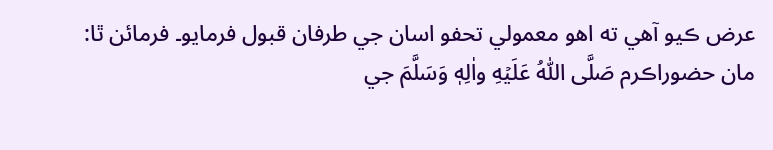عرض ڪيو آهي ته اهو معمولي تحفو اسان جي طرفان قبول فرمايو۔ فرمائن ٿا: مان حضوراڪرم صَلَّى اللّٰهُ عَلَيۡهِ واٰلِهٖ وَسَلَّمَ جي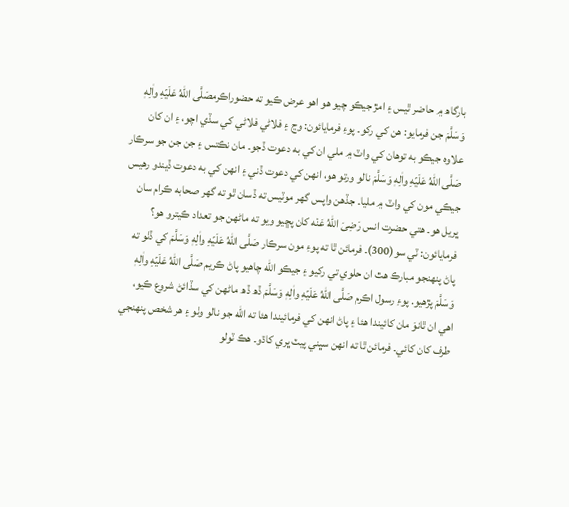بارگاھ ۾ حاضر ٿيس ۽ امڙ جيڪو چيو هو اهو عرض ڪيو ته حضوراڪرمصَلَّى اللّٰهُ عَلَيۡهِ واٰلِهٖ وَسَلَّمَ جن فرمايو: هن کي رکو۔ پوءِ فرمايائون: وڃ ۽ فلاڻي فلاڻي کي سڏي اچو، ۽ ان کان علاوه جيڪو به توهان کي واٽ ۾ ملي ان کي به دعوت ڏجو۔ مان نڪتس ۽ جن جن جو سرڪار صَلَّى اللّٰهُ عَلَيۡهِ واٰلِهٖ وَسَلَّمَ نالو ورتو هو، انهن کي دعوت ڏني ۽ انهن کي به دعوت ڏيندو رهيس جيڪي مون کي واٽ ۾ مليا۔ جڏهن واپس گھر موٽيس ته ڏسان ٿو ته گھر صحابه ڪرام سان ڀريل هو۔ هتي حضرت انس رَضِىَ اللهُ عَنْه کان پڇيو ويو ته ماڻهن جو تعداد ڪيترو هو؟ فرمايائون: ٽي سو(300)۔ فرمائن ٿا ته پوءِ مون سرڪار صَلَّى اللّٰهُ عَلَيۡهِ واٰلِهٖ وَسَلَّمَ کي ڏٺو ته پاڻ پنهنجو مبارڪ هٿ ان حلوي تي رکيو ۽ جيڪو الله چاهيو پاڻ ڪريم صَلَّى اللّٰهُ عَلَيۡهِ واٰلِهٖ وَسَلَّمَ پڙھيو. پوءِ رسول اڪرم صَلَّى اللّٰهُ عَلَيۡهِ واٰلِهٖ وَسَلَّمَ ڏھ ڏھ ماڻهن کي سڏائڻ شروع ڪيو، اهي ان ٿانوَ مان کائيندا هئا ۽ پاڻ انهن کي فرمائيندا هئا ته الله جو نالو وٺو ۽ هر شخص پنهنجي طرف کان کائي۔ فرمائن ٿا ته انهن سڀني پيٽ ڀري کاڌو۔ هڪ ٽولو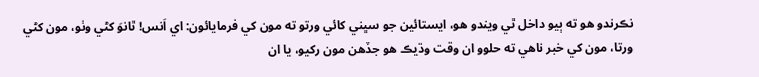نڪرندو هو ته ٻيو داخل ٿي ويندو هو، ايستائين جو سڀني کائي ورتو ته مون کي فرمايائون: اي اَنس! ٿانوَ کڻي وٺو، مون کڻي ورتا، مون کي خبر ناهي ته حلوو ان وقت وڌيڪ هو جڏهن مون رکيو، يا ان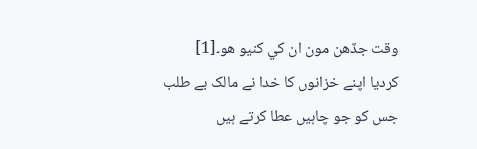وقت جڏهن مون ان کي کنيو هو۔[1]
کردیا اپنے خزانوں کا خدا نے مالک بے طلب جس کو جو چاہیں عطا کرتے ہیں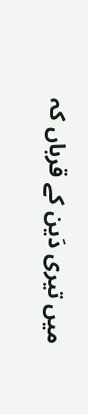میں تیری دَین کے قرباں کہ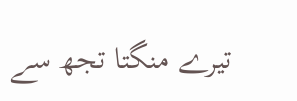تیرے منگتا تجھ سے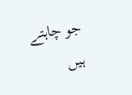جو چاہتے ہیں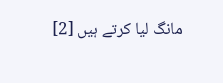مانگ لیا کرتے ہیں [2]